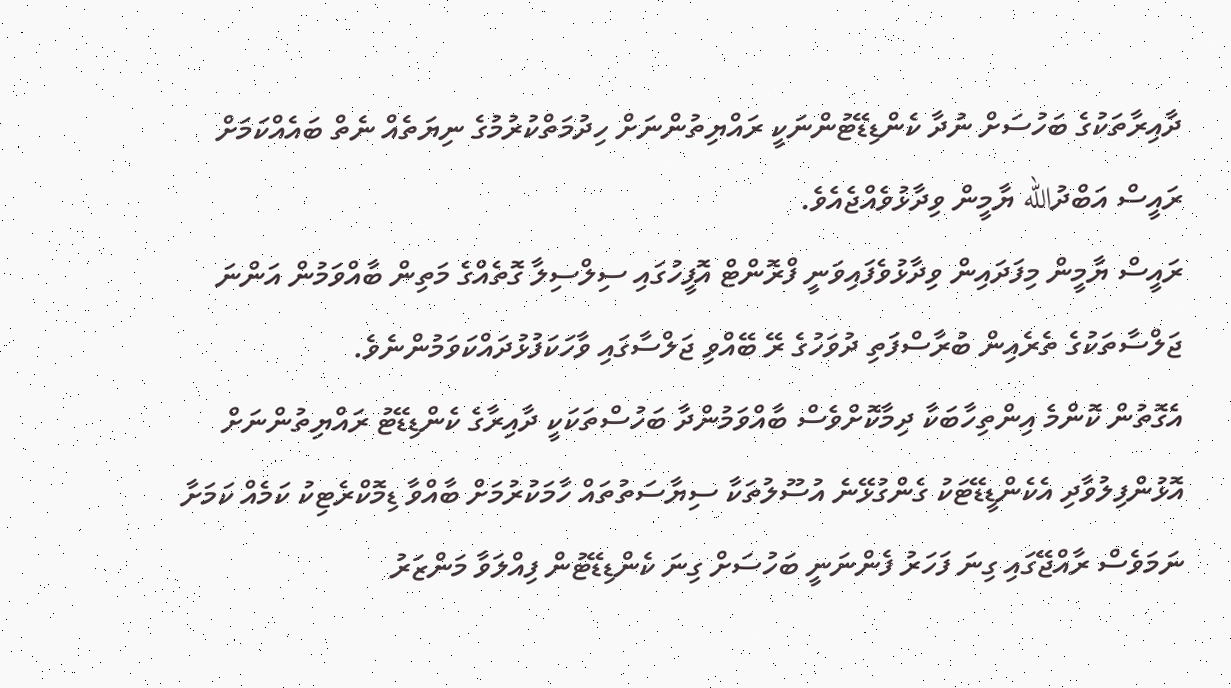ދާއިރާތަކުގެ ބަހުސަށް ނުދާ ކެންޑިޑޭޓުންނަކީ ރައްޔިތުންނަށް ހިދުމަތްކުރުމުގެ ނިޔަތެއް ނެތް ބައެއްކަމަށް ރައީސް އަބްދުالله ޔާމީން ވިދާޅުވެއްޖެއެވެ.
ރައީސް ޔާމީން މިފަދައިން ވިދާޅުވެފައިވަނީ ފްރޮންޓް އޮފީހުގައި ސިލްސިލާ ގޮތެއްގެ މަތިން ބާއްވަމުން އަންނަ ޖަލްސާތަކުގެ ތެރެއިން ބުރާސްފަތި ދުވަހުގެ ރޭ ބޭއްވި ޖަލްސާގައި ވާހަކަފުޅުދައްކަވަމުންނެވެ.
އެގޮތުން ކޮންމެ އިންތިހާބަކާ ދިމާކޮށްވެސް ބާއްވަމުންދާ ބަހުސްތަކަކީ ދާއިރާގެ ކެންޑިޑޭޓު ރައްޔިތުންނަށް އޮޅުންފިލުވާދި އެކެންޑީޑޭޓަކު ގެންގުޅޭނެ އުސޫލުތަކާ ސިޔާސަތުތައް ހާމަކުރުމަށް ބާއްވާ ޑިމޮކްރެޓިކު ކަމެއް ކަމަށާ ނަމަވެސް ރާއްޖޭގައި ގިނަ ފަހަރު ފެންނަނީ ބަހުސަށް ގިނަ ކެންޑިޑޭޓުން ފިއްލަވާ މަންޒަރު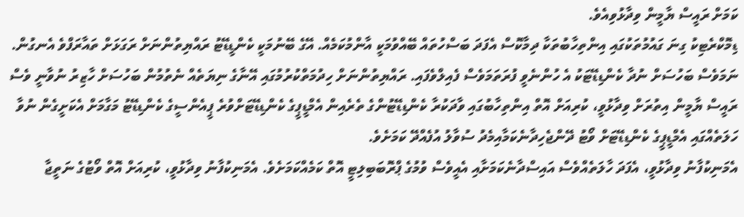ކަމަށް ރައީސް ޔާމީން ވިދާޅުވިއެވެ.
ޑިމޮކްރެޓިކު ގިނަ ގައުމުތަކުގައި އިންތިހާބުތަކާ ދިމާކޮސް އެފަދަ ބަސްހުތައް ބޭއްވުމަކީ އާންމުކަމެއް. އޭގެ ބޭނުމަކީ ކެންޑީޑޭޓު ރައްޔިތުންނަށް ރަގަޅަށް ތައާރަފްވެ އެނގުން. ނަމަވެސް ބަހުސަށް ނުދާ ކެންޑިޑޭޓަކު އެ ހުންނެވީ ފުރަތަމަވެސް ފެއިލްވެފައި. ރައްޔިތުންނަށް ހިދުމަތްކުރުމުގައި އޭނާގެ ނިޔަތެއް ނެތުމުން ބަހުސަށް ހާޒިރު ނުވާނީ ވެސް
ރައީސް ޔާމީން އިތުރަށް ވިދާޅުވީ، ކުރިއަށް އޮތް އިންތިހާބުގައި ވާދަކުރާ ކެންޑިޑޭޓުންގެ ތެރެއިން އެމްޑީޕީގެ ކެންޑިޑޭޓަށްވުރެ ޕީއެންސީގެ ކެންޑިޑޭޓު މަގާމަށް އެކަށީގެން ނުވާ ހަލަތެއްގައި އެމްޑީޕީގެ ކެންޑިޑޭޓަށް ވޯޓު ދޭންޖެހިދާނެކަމާއިމެދު ސުވާލު އުފެއްދޭ ކަމަށެވެ.
އެމަނިކުފާނު ވިދާޅުވީ، އެފަދަ ހާލަތެއްވެސް އައިސްދާނެކަމަށާއި އެއީވެސް ވުމުގެ ޕްރޮބަބިލިޓީ އޮތް ކަމެއްކަމަށެވެ. އެމަނިކުފާނު ވިދާޅުވީ، ކުރިއަށް އޮތް ވޯޓުގެ ނަތީޖާ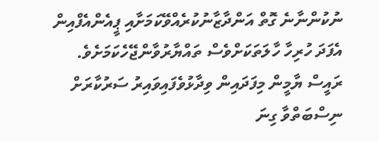ނުކުންނާނެ ގޮތް އަންދާޒާނުކުރެއްވޭކަމަށާއި ޕީއެންއެފްއިން އެފަދަ ހުރިހާ ހާލަތަކަށްވެސް ތައްޔާރުވާންޖޭހެކަމަށެވެ.
ރައީސް ޔާމީން މިފަދައިން ވިދާޅުވެފައިވައިރު ސަރުކާރަށް ނިސްބަތްވާ ގިނަ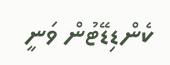ކެންޑިޑޭޓުން ވަނީ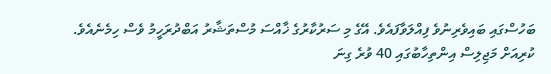ބަހުސްގައި ބައިވެރިނުވެ ފިއްލަވާފައެވެ. އޭގެ މި ސަރުކާރުގެ ޚާއްސަ މުސްތަޝާރު އަބްދުރަހީމު ވެސް ހިމެނެއެވެ.
ކުރިއަށް މަޖިލިސް އިންތިހާބުގައި 40 ވުރެ ގިނަ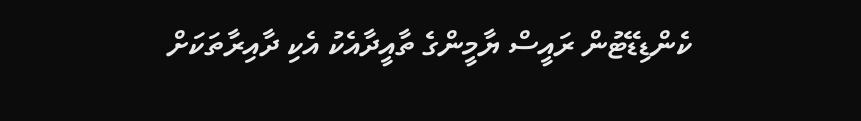ކެންޑިޑޭޓުން ރައީސް ޔާމީންގެ ތާއީދާއެކު އެކި ދާއިރާތަކަށް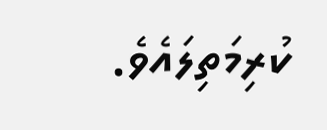ކުރިމަތިލައެވެ.